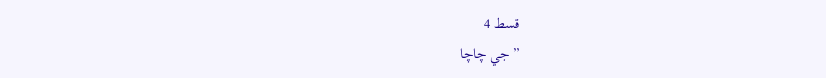قسط 4
”جي چاچا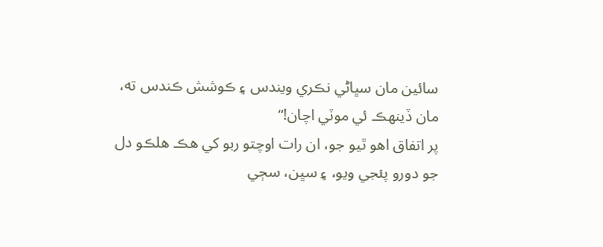سائين مان سڀاڻي نڪري ويندس ۽ ڪوشش ڪندس ته، مان ڏينهڪ ئي موٽي اچان!“
پر اتفاق اهو ٿيو جو، ان رات اوچتو ربو کي هڪ هلڪو دل جو دورو پئجي ويو، ۽ سڀن، سڄي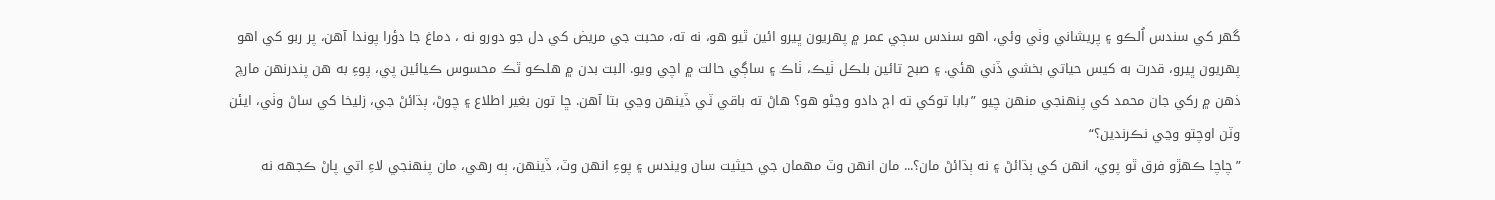گهر کي سندس اُلڪو ۽ پريشاني وٺي وئي، اهو سندس سڄي عمر ۾ پهريون ڀيرو ائين ٿيو هو، نه ته، محبت جي مريض کي دل جو دورو نه ، دماغ جا دؤرا پوندا آهن، پر ربو کي اهو پهريون ڀيرو، قدرت به کيس حياتي بخشي ڏني هئي. ۽ صبح تائين بلڪل ٺيڪ، ٺاڪ ۽ ساڳي حالت ۾ اچي ويو. البت بدن ۾ هلڪو ٿڪ محسوس ڪيائين پي، پوءِ به هن پندرنهن مارچ ذهن ۾ رکي جان محمد کي پنهنجي منهن چيو ”بابا توکي ته اڄ دادو وڃڻو هو؟ هاڻ ته باقي ٽي ڏينهن وڃي بتا آهن. ڇا تون بغير اطلاع ۽ چوڻ، ٻڌائڻ جي، زليخا کي ساڻ وٺي، ايئن وٽن اوچتو وڃي نڪرندين؟“
”چاچا ڪهڙو فرق ٿو پوي، انهن کي ٻڌائڻ ۽ نه ٻڌائڻ مان؟... مان انهن وٽ مهمان جي حيثيت سان ويندس ۽ پوءِ انهن وٽ، ڏينهن، ٻه رهي، مان پنهنجي لاءِ اتي پاڻ ڪجهه نه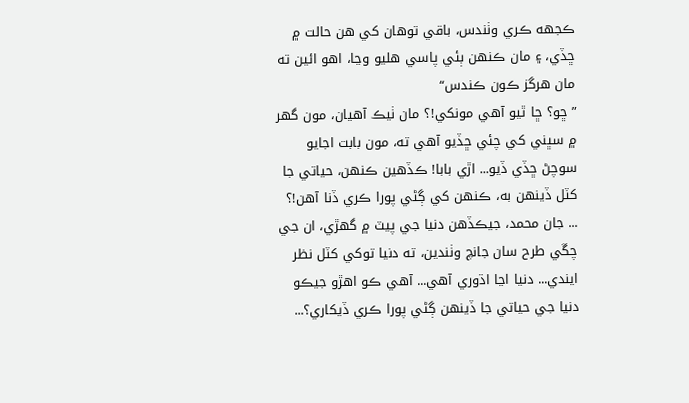ڪجهه ڪري وٺندس، باقي توهان کي هن حالت ۾ ڇڏي، ۽ مان ڪنهن ٻئي پاسي هليو وڃا، اهو ائين ته مان هرگز ڪون ڪندس“
”ڇو؟ ڇا ٿيو آهي مونکي!؟ مان ٺيڪ آهيان، مون گهر ۾ سڀني کي چئي ڇڏيو آهي ته، مون بابت اجايو سوچڻ ڇڏي ڏيو... اڙي بابا! ڪڏهين ڪنهن، حياتي جا کٽل ڏينهن به، ڪنهن کي ڳڻي پورا ڪري ڏنا آهن!؟ ... جان محمد، جيڪڏهن دنيا جي پيٽ ۾ گهڙي، ان جي چڱي طرح سان جانچ وٺندين، ته دنيا توکي کٽل نظر ايندي... دنيا اڃا اڌوري آهي... آهي ڪو اهڙو جيڪو دنيا جي حياتي جا ڏينهن ڳڻي پورا ڪري ڏيکاري؟...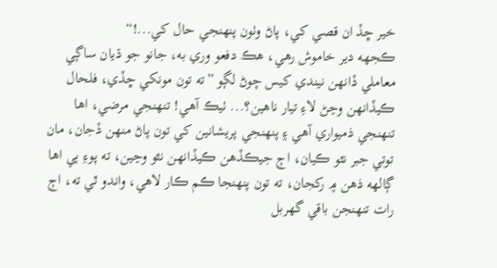خير ڇڏ ان قصي کي، پاڻ وٺون پنهنجي حال کي...!“
ڪجهه دير خاموش رهي، هڪ دفعو وري به، جانو جو ڌيان ساڳي معاملي ڏانهن نيندي کيس چوڻ لڳو ”ته تون مونکي ڇڏي، فلحال ڪيڏانهن وڃڻ لاءِ تيار ناهين؟... ٺيڪ آهي! تنهنجي مرضي، اها تنهنجي ذميواري آهي ۽ پنهنجي پريشانين کي تون پاڻ منهن ڏجان، مان توتي جبر نٿو ڪيان، اڄ جيڪڏهن ڪيڏانهن نٿو وڃين، ته پوءِ ٻي اها ڳالهه ذهن ۾ رکجان، ته تون پنهنجا ڪم ڪار لاهي، واندو ٿي ته، اڄ رات تنهنجن باقي گهربل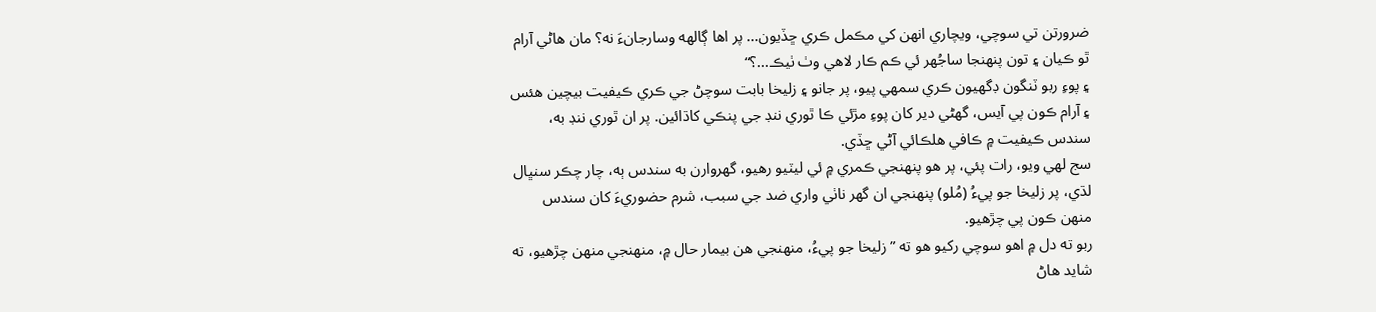ضرورتن تي سوچي، ويچاري انهن کي مڪمل ڪري ڇڏيون... پر اها ڳالهه وسارجانءَ نه؟ مان هاڻي آرام ٿو ڪيان ۽ تون پنهنجا ساجُهر ئي ڪم ڪار لاهي وٺ ٺيڪ...؟“
۽ پوءِ ربو ٽنگون ڊگهيون ڪري سمهي پيو، پر جانو ۽ زليخا بابت سوچڻ جي ڪري ڪيفيت بيچين هئس ۽ آرام ڪون پي آيس، گهڻي دير کان پوءِ مڙئي ڪا ٿوري ننڊ جي پنڪي کاڌائين. پر ان ٿوري ننڊ به، سندس ڪيفيت ۾ ڪافي هلڪائي آڻي ڇڏي.
سج لهي ويو، رات پئي، پر هو پنهنجي ڪمري ۾ ئي ليٽيو رهيو، گهروارن به سندس ٻه، چار چڪر سنڀال لڌي، پر زليخا جو پيءُ (مُلو) پنهنجي ان گهر ناٺي واري ضد جي سبب، شرم حضوريءَ کان سندس منهن ڪون پي چڙهيو.
ربو ته دل ۾ اهو سوچي رکيو هو ته ”زليخا جو پيءُ، منهنجي هن بيمار حال ۾، منهنجي منهن چڙهيو، ته شايد هاڻ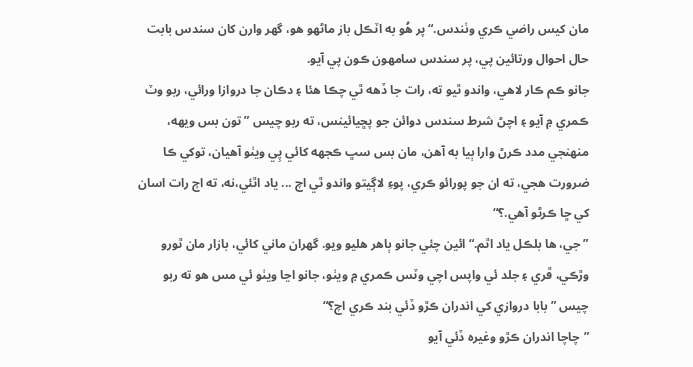مان کيس راضي ڪري وٺندس.“ پر هُو به اٽڪل باز ماڻهو هو، گهر وارن کان سندس بابت حال احوال ورتائين پي، پر سندس سامهون ڪون پي آيو.
جانو ڪم ڪار لاهي، واندو ٿيو ته، رات جا ڏهه ٿي چڪا هئا ۽ دڪان جا دروازا ورائي، ربو وٽ ڪمري ۾ آيو ۽ اچڻ شرط سندس دوائن جو پڇيائينس، ته ربو چيس ”تون بس ويهه، منهنجي مدد ڪرڻ وارا ٻيا به آهن، مان بس سڀ ڪجهه کائي پِي ويٺو آهيان، توکي ڪا ضرورت هجي، ته ان جو پورائو ڪري، پوءِ لاڳيتو واندو ٿي اچ ... ياد اٿئي،نه، ته اڄ رات اسان کي ڇا ڪرڻو آهي.؟“
”جي، ها بلڪل ياد اٿم.“ ائين چئي جانو ٻاهر هليو ويو. گهران ماني کائي، بازار مان ٿورو وڙڪي، ڦري ۽ جلد ئي واپس اچي وٽس ڪمري ۾ ويٺو، جانو اڃا ويٺو ئي مس هو ته ربو چيس ”بابا دروازي کي اندران ڪڙو ڏئي بند ڪري اچ؟“
”چاچا اندران ڪڙو وغيره ڏئي آيو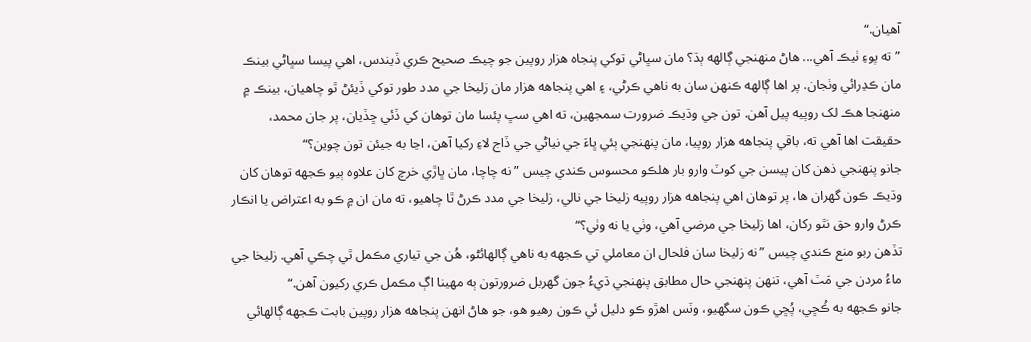آهيان.“
”ته پوءِ ٺيڪ آهي... هاڻ منهنجي ڳالهه ٻڌ؟ مان سڀاڻي توکي پنجاه هزار روپين جو چيڪ صحيح ڪري ڏيندس، اهي پيسا سڀاڻي بينڪ مان ڪڍرائي وٺجان. پر اها ڳالهه ڪنهن سان به ناهي ڪرڻي، ۽ اهي پنجاهه هزار مان زليخا جي مدد طور توکي ڏيئڻ ٿو چاهيان، بينڪ ۾ منهنجا هڪ لک روپيه پيل آهن. تون جي وڌيڪ ضرورت سمجهين، ته اهي سڀ پئسا مان توهان کي ڏئي ڇڏيان، پر جان محمد، حقيقت اها آهي ته، باقي پنجاهه هزار روپيا، مان پنهنجي ٻئي ڀاءَ جي نياڻي جي ڏاج لاءِ رکيا آهن، اڃا به جيئن تون چوين؟“
جانو پنهنجي ذهن کان پيسن جي کوٽ وارو بار هلڪو محسوس ڪندي چيس ”نه چاچا، مان ڀاڙي خرچ کان علاوه ٻيو ڪجهه توهان کان وڌيڪ ڪون گهران ها، پر توهان اهي پنجاهه هزار روپيه زليخا جي نالي، زليخا جي مدد ڪرڻ ٿا چاهيو، ته مان ان ۾ ڪو به اعتراض يا انڪار ڪرڻ وارو حق نٿو رکان، اها زليخا جي مرضي آهي، وٺي يا نه وٺي؟“
تڏهن ربو منع ڪندي چيس ”نه زليخا سان فلحال ان معاملي تي ڪجهه به ناهي ڳالهائڻو، هُن جي تياري مڪمل ٿي چڪي آهي. زليخا جي ماءُ مردن جي مَٽ آهي، تنهن پنهنجي حال مطابق پنهنجي ڌيءُ جون گهربل ضرورتون ٻه مهينا اڳ مڪمل ڪري رکيون آهن.“
جانو ڪجهه به ڪُڇي، پُڇي ڪون سگهيو، وٽس اهڙو ڪو دليل ئي ڪون رهيو هو، جو هاڻ انهن پنجاهه هزار روپين بابت ڪجهه ڳالهائي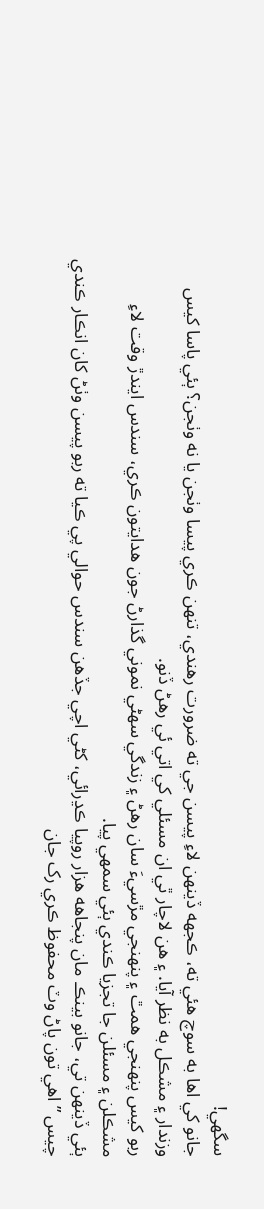سگهي!
جانو کي اها به سوچ هئي ته، ڪجهه ڏينهن لاءِ پيسن جي ته ضرورت رهندي، تنهن ڪري پيسا وٺجن يا نه وٺجن؟ ٻئي پاسا کيس وزندار ۽ مشڪل به نظر آيا. ۽ هن لاچار ٿي ان مسئلي کي اتي ئي رهڻ ڏنو.
ربو کيس پنهنجي همٿ ۽ پنهنجي مڙسيءَ سان رهڻ ۽ زندگي سهڻي نموني گذارڻ جون هدايتون ڪري، سندس ايندڙ وقت لاءِ مشڪلن ۽ مسئلن جا تجزيا ڪندي ٻئي سمهي پيا.
ٻئي ڏينهن تي، جانو بينڪ مان پنجاهه هزار روپيا ڪڍرائي، کڻي اچي جڏهن سندس حوالي پي ڪيا ته ربو پيسن وٺڻ کان انڪار ڪندي چيس ”اهي تون پاڻ وٽ محفوظ ڪري رک جان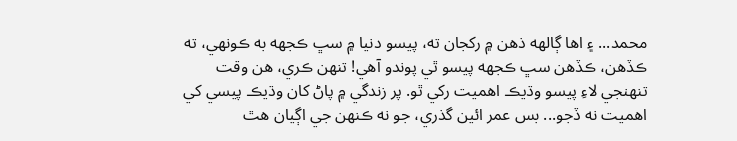محمد... ۽ اها ڳالهه ذهن ۾ رکجان ته، پيسو دنيا ۾ سڀ ڪجهه به ڪونهي، ته ڪڏهن، ڪڏهن سڀ ڪجهه پيسو ٿي پوندو آهي! تنهن ڪري، هن وقت تنهنجي لاءِ پيسو وڌيڪ اهميت رکي ٿو. پر زندگي ۾ پاڻ کان وڌيڪ پيسي کي اهميت نه ڏجو... بس عمر ائين گذري، جو نه ڪنهن جي اڳيان هٿ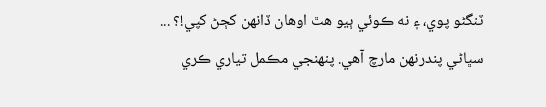ٽنگڻو پوي، ۽ نه ڪوئي ٻيو هٿ اوهان ڏانهن کڄڻ کپي!؟ ... سڀاڻي پندرنهن مارچ آهي. پنهنجي مڪمل تياري ڪري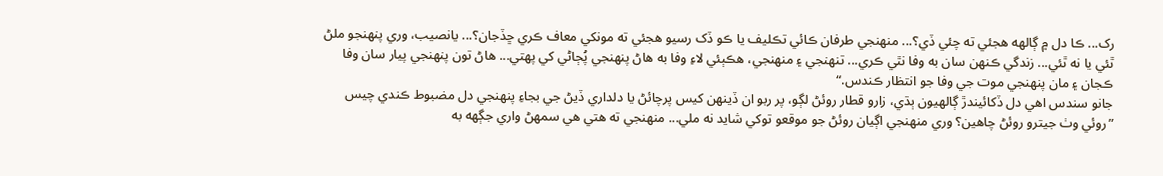رک... ڪا دل ۾ ڳالهه هجئي ته چئي ڏي؟... منهنجي طرفان ڪائي تڪليف يا ڪو ڏک رسيو هجئي ته مونکي معاف ڪري ڇڏجان؟... يانصيب، وري پنهنجو ملڻ ٿئي يا نه ٿئي... زندگي ڪنهن سان به وفا نٿي ڪري... تنهنجي ۽ منهنجي، هڪٻئي لاءِ وفا به هاڻ پنهنجي پُڄاڻي کي پهتي... هاڻ تون پنهنجي پيار سان وفا ڪجان ۽ مان پنهنجي موت جي وفا جو انتظار ڪندس.“
جانو سندس اهي دل ڏکائيندڙ ڳالهيون ٻڌي، زارو قطار روئڻ لڳو، پر ربو ان ڏينهن کيس پرچائڻ يا دلداري ڏيڻ جي بجاءِ پنهنجي دل مضبوط ڪندي چيس ”روئي وٺ جيترو روئڻ چاهين؟ وري منهنجي اڳيان روئڻ جو موقعو توکي شايد نه ملي... منهنجي ته هتي هي سمهڻ واري جڳهه به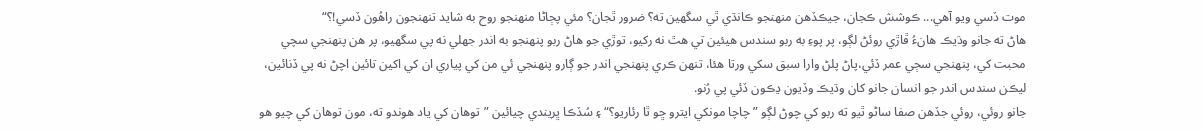موت ڏسي ويو آهي... ڪوشش ڪجان، جيڪڏهن منهنجو ڪانڌي ٿي سگهين ته؟ ضرور ٿجان؟ مئي پڄاڻا منهنجو روح به شايد تنهنجون راهُون ڏسي!؟“
هاڻ ته جانو وڌيڪ هانءُ ڦاڙي روئڻ لڳو، پر پوءِ به ربو سندس هيئين تي هٿ نه رکيو، توڙي جو هاڻ ربو پنهنجو به اندر جهلي نه پي سگهيو، پر هن پنهنجي سچي محبت کي، پنهنجي سڄي عمر ڏئي،پاڻ پلڻ وارا سبق سکي ورتا هئا، تنهن ڪري پنهنجي اندر جو ڳارو پنهنجي ئي من کي پياري ان کي اکين تائين اچڻ نه پي ڏنائين، ليڪن سندس اندر جو انسان جانو کان وڌيڪ وڏيون ڍڪون ڏئي پي رُنو.
جانو روئي، روئي جڏهن صفا ساڻو ٿيو ته ربو کي چوڻ لڳو ”چاچا مونکي ايترو ڇو ٿا رئاريو؟“ ۽ سُڏڪا ڀريندي چيائين ”توهان کي ياد هوندو ته، مون توهان کي چيو هو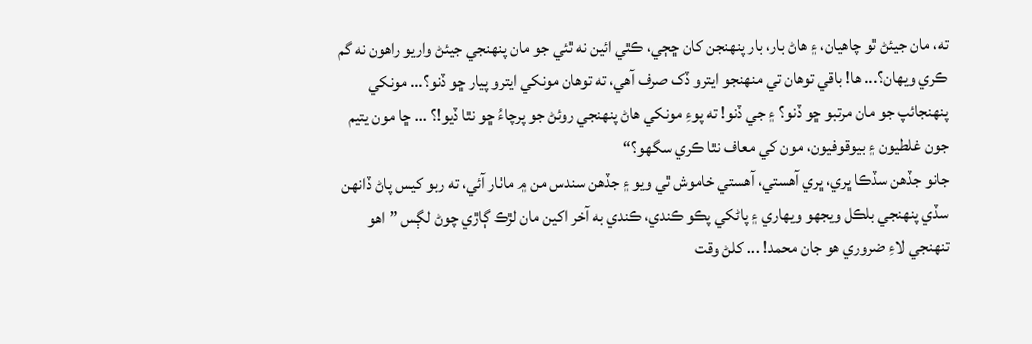ته، مان جيئڻ ٿو چاهيان، ۽ هاڻ بار، بار پنهنجن کان ڇڄي، ڪٿي ائين نه ٿئي جو مان پنهنجي جيئڻ واريو راهون نه گم ڪري ويهان؟... ها! باقي توهان تي منهنجو ايترو ڏک صرف آهي، ته توهان مونکي ايترو پيار ڇو ڏنو؟... مونکي پنهنجائپ جو مان مرتبو ڇو ڏنو؟ ۽ جي ڏنو! ته پوءِ مونکي هاڻ پنهنجي روئڻ جو پرچاءُ ڇو نٿا ڏيو!؟ ... ڇا مون يتيم جون غلطيون ۽ بيوقوفيون، مون کي معاف نٿا ڪري سگهو؟“
جانو جڏهن سڏڪا ڀري، ڀري آهستي، آهستي خاموش ٿي ويو ۽ جڏهن سندس من ۾ ماٺار آئي، ته ربو کيس پاڻ ڏانهن سڏي پنهنجي بلڪل ويجهو ويهاري ۽ پاڻکي پڪو ڪندي، ڪندي به آخر اکين مان لڙڪ ڳاڙي چوڻ لڳس ”اهو تنهنجي لاءِ ضروري هو جان محمد! ... کلڻ وقت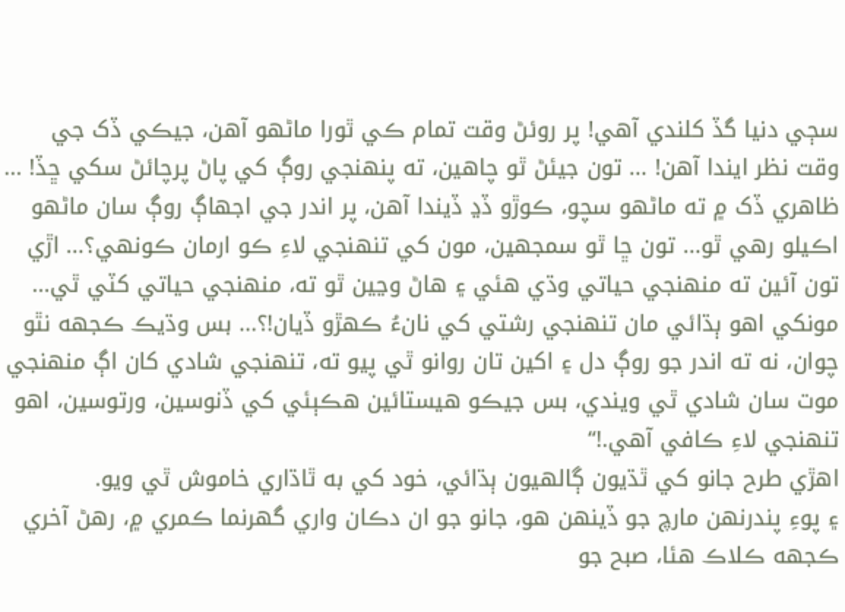سڄي دنيا گڏ کلندي آهي! پر روئڻ وقت تمام ڪي ٿورا ماڻهو آهن، جيڪي ڏک جي وقت نظر ايندا آهن! ... تون جيئڻ ٿو چاهين، ته پنهنجي روڳ کي پاڻ پرچائڻ سکي ڇڏ! ... ظاهري ڏک ۾ ته ماڻهو سچو، ڪوڙو ڏڍ ڏيندا آهن، پر اندر جي اجهاڳ روڳ سان ماڻهو اڪيلو رهي ٿو... تون ڇا ٿو سمجهين، مون کي تنهنجي لاءِ ڪو ارمان ڪونهي؟... اڙي تون آئين ته منهنجي حياتي وڌي هئي ۽ هاڻ وڃين ٿو ته، منهنجي حياتي کٽي ٿي... مونکي اهو ٻڌائي مان تنهنجي رشتي کي نانءُ ڪهڙو ڏيان!؟... بس وڌيڪ ڪجهه نٿو چوان، نه ته اندر جو روڳ دل ۽ اکين تان روانو ٿي پيو ته، تنهنجي شادي کان اڳ منهنجي موت سان شادي ٿي ويندي، بس جيڪو هيستائين هڪٻئي کي ڏنوسين، ورتوسين، اهو تنهنجي لاءِ ڪافي آهي.!“
اهڙي طرح جانو کي ٿڌيون ڳالهيون ٻڌائي، خود کي به ٿاڌاري خاموش ٿي ويو.
۽ پوءِ پندرنهن مارچ جو ڏينهن هو، جانو جو ان دڪان واري گهرنما ڪمري ۾، رهڻ آخري ڪجهه ڪلاڪ هئا، صبح جو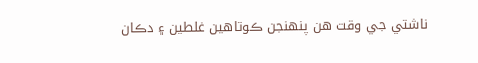ناشتي جي وقت هن پنهنجن ڪوتاهين غلطين ۽ دڪان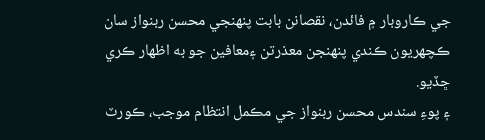جي ڪاروبار ۾ فائدن، نقصانن بابت پنهنجي محسن ربنواز سان ڪچهريون ڪندي پنهنجن معذرتن ۽معافين جو به اظهار ڪري ڇڏيو.
۽ پوءِ سندس محسن ربنواز جي مڪمل انتظام موجب، ڪورٽ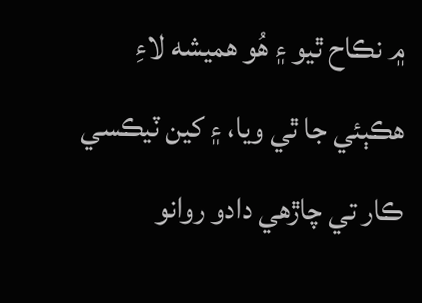۾ نڪاح ٿيو ۽ هُو هميشه لاءِ هڪٻئي جا ٿي ويا، ۽ کين ٽيڪسي ڪار تي چاڙهي دادو روانو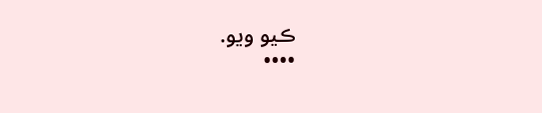ڪيو ويو.
••••